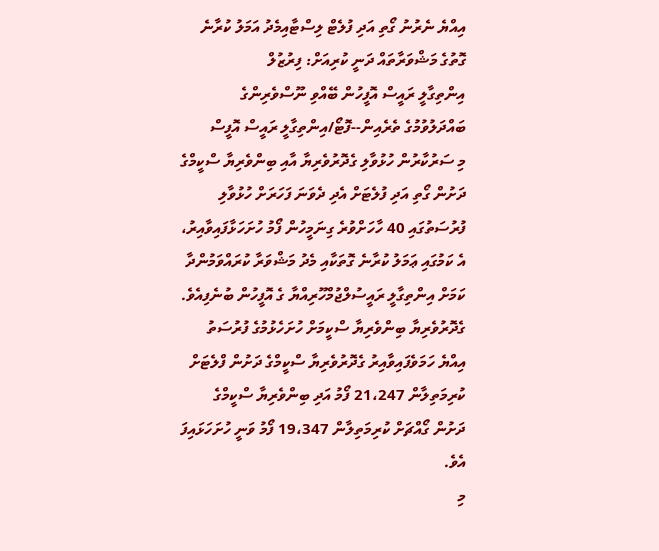އިއްޔެ ނެރުނު ގޯތި އަދި ފުލެޓް ލިސްޓާއިމެދު އަމަލު ކުރާނެ ގޮތުގެ މަޝްވަރާތައް ދަނީ ކުރިއަށް: ފިރުޒުލް
އިންތިގާލީ ރައީސް އޮފީހުން ބޭއްވި ނޫސްވެރިންގެ ބައްދަލުވުމުގެ ތެރެއިން--ފޮޓޯ/އިންތިގާލީ ރައީސް އޮފީސް
މި ސަރުކާރުން ހުޅުވާލި ގެދޮރުވެރިޔާ އާއި ބިންވެރިޔާ ސްކީމްގެ ދަށުން ގޯތި އަދި ފުލެޓަށް އެދި ދެވަނަ ފަހަރަށް ހުޅުވާލި ފުރުސަތުގައި 40 ހާހަށްވުރެ ގިނަމީހުން ފޯމު ހުށަހަޅާފައިވާއިރު، އެ ކަމުގައި ޢަމަލު ކުރާނެ ގޮތަކާއި މެދު މަޝްވަރާ ކުރައްވަމުންދާ ކަމަށް އިންތިގާލީ ރައީސުލްޖުމްހޫރިއްޔާ ގެ އޮފީހުން ބުނެފިއެވެ.
ގެދޮރުވެރިޔާ ބިންވެރިޔާ ސްކީމަށް ހުށަހެޅުމުގެ ފުރުސަތު އިއްޔެ ހަމަވެފައިވާއިރު ގެދޮރުވެރިޔާ ސްކީމްގެ ދަށުން ފްލެޓަށް ކުރިމަތިލާން 21،247 ފޯމު އަދި ބިންވެރިޔާ ސްކީމްގެ ދަށުން ގޯއްޗަށް ކުރިމަތިލާން 19،347 ފޯމު ވަނީ ހުށަހަޅައިފަ އެވެ.
މި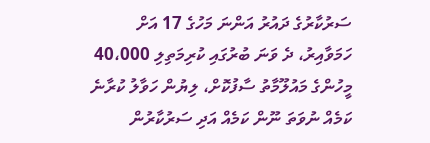ސަރުކާރުގެ ދައުރު އަންނަ މަހުގެ 17 އަށް ހަމަވާއިރު، ދެ ވަނަ ބުރުގައި ކުރިމަތިލި 40،000 މީހުންގެ މައުލޫމާތު ސާފުކޮށް، ލިޔުން ހަވާލު ކުރާނެ ކަމެއް ނުވަތަ ނޫން ކަމެއް އަދި ސަރުކާރުން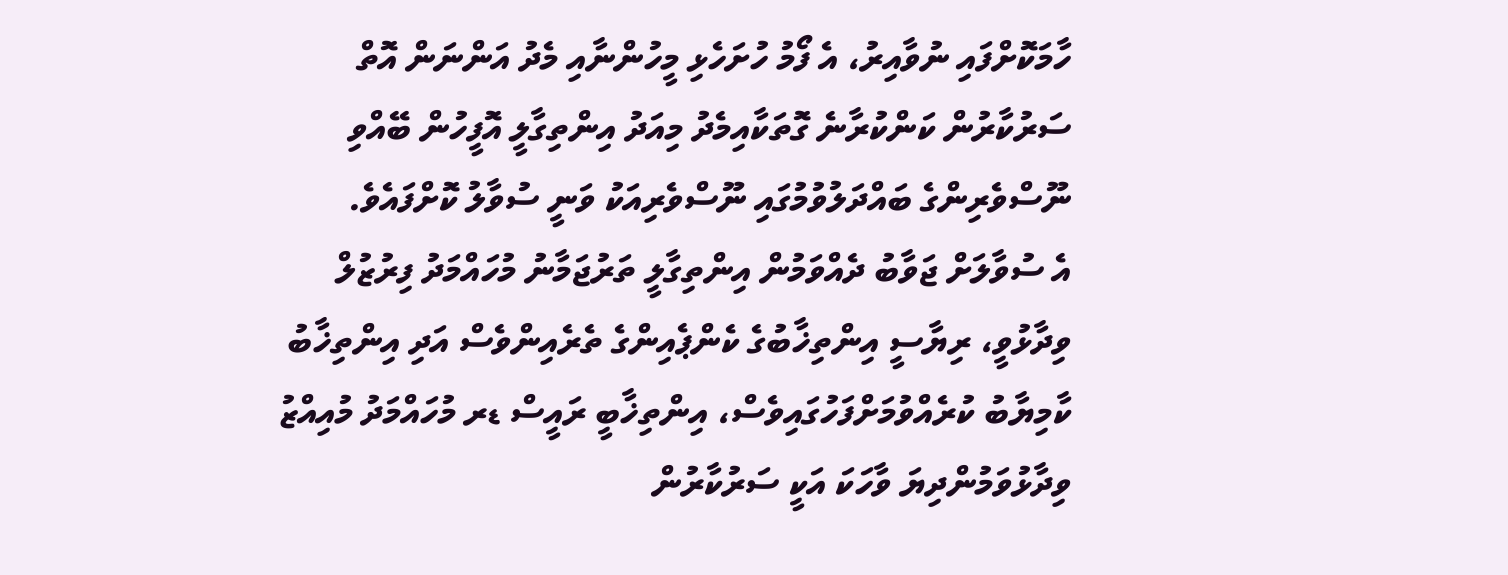ހާމަކޮށްފައި ނުވާއިރު، އެ ފޯމު ހުށަހެޅި މީހުންނާއި މެދު އަންނަން އޮތް ސަރުކާރުން ކަންކުރާނެ ގޮތަކާއިމެދު މިއަދު އިންތިގާލީ އޮފީހުން ބޭއްވި ނޫސްވެރިންގެ ބައްދަލުވުމުގައި ނޫސްވެރިއަކު ވަނީ ސުވާލު ކޮށްފައެވެ.
އެ ސުވާލަށް ޖަވާބު ދެއްވަމުން އިންތިގާލީ ތަރުޖަމާނު މުހައްމަދު ފިރުޒުލް ވިދާޅުވީ، ރިޔާސީ އިންތިޚާބުގެ ކެންޕެއިންގެ ތެރެއިންވެސް އަދި އިންތިޚާބު ކާމިޔާބު ކުރެއްވުމަށްފަހުގައިވެސް، އިންތިޚާބީ ރައީސް ޑރ މުހައްމަދު މުއިއްޒު ވިދާޅުވަމުންދިޔަ ވާހަކަ އަކީ ސަރުކާރުން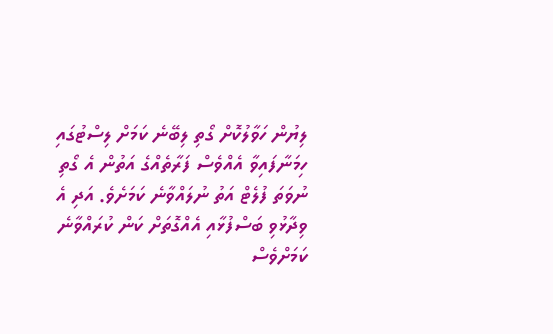ލިޔުން ހަވާލުކޮށް ގޯތި ލިބޭނެ ކަމަށް ލިސްޓުގައި ހިމަނާފައިވާ އެއްވެސް ފަރާތެއްގެ އަތުން އެ ގޯތި ނުވަތަ ފުލެޓް އަތު ނުލައްވާނެ ކަމަށެވެ. އަދި އެ ވިދާޅުވި ބަސްފުޅާއި އެއްގޮތަށް ކަން ކުރައްވާނެ ކަމަށްވެސް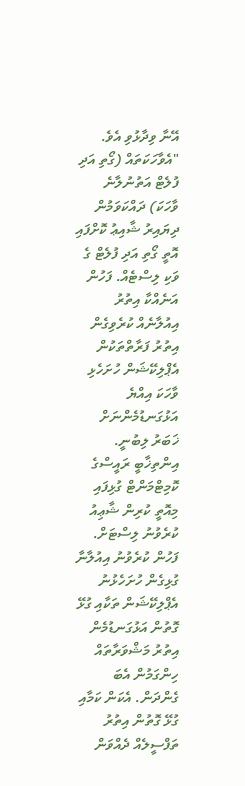އޭނާ ވިދާޅުވި އެވެ.
"އެވާހަކަތައް (ގޯތި އަދި ފުލެޓް އަތުނުލާނެ ވާހަކަ) ދައްކަވަމުން ދިޔައިރު ޝާއިޢު ކޮށްފައި އޮތީ ގޯތި އަދި ފުލެޓް ގެ ވަކި ލިސްޓެއް. ފަހުން އަނެއްކާ އިތުރު އިއުލާނެއް ކުރެވިގެން އިތުރު ފަރާތްތަކުން އެޕްލިކޭޝަން ހުށަހެޅި ވާހަކަ އިއްޔެ އަޅުގަނޑުމެންނަށް ޚަބަރު ލިބުނީ. އިންތިޚާބީ ރައީސްގެ ކޮމިޓްމަންޓް ގުޅިފައި މިއޮތީ ކުރިން ޝާޢިއު ކުރެވުނު ލިސްޓަށް. ފަހުން ކުރެވުނު އިއުލާނާ ގުޅިގެން ހުށަހެޅުނު އެޕްލިކޭޝަން ތަކާއި ގުޅޭ ގޮތުން އަޅުގަނޑުމެން އިތުރު މަޝްވަރާތައް ހިންގަމުން އެބަ ގެންދަން. އެކަން ކަމާއި ގުޅޭ ގޮތުން އިތުރު ތަފްސީލެއް ދެއްވަން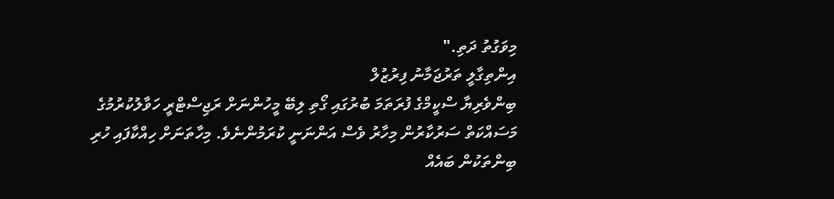މިވަގުތު ދަތި."
އިންތިގާލީ ތަރުޖަމާނު ފިރުޒުލް
ބިންވެރިޔާ ސްކީމްގެ ފުރަތަމަ ބުރުގައި ގޯތި ލިބޭ މީހުންނަށް ރަޖިސްޓްރީ ހަވާލުކުރުމުގެ މަސައްކަތް ސަރުކާރުން މިހާރު ވެސް އަންނަނީ ކުރަމުންނެވެ. މިހާތަނަށް ހިއްކާފައި ހުރި ބިންތަކުން ބައެއް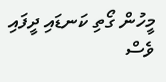މީހުން ގޯތި ކަނޑައި ދީފައި ވެސް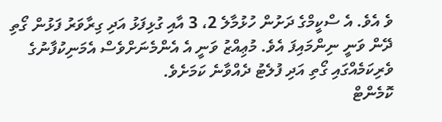ވެ އެވެ. އެ ސްކީމްގެ ދަށުން ހުޅުމާލެ 2، 3 އާއި ގުޅިފަޅު އަދި ގިރާވަރު ފަޅުން ގޯތި ދޭން ވަނީ ނިންމައިފަ އެވެ. މުޢިއްޒު ވަނީ އެ އެންމެނަށްވެސް އެމަނިކުފާނުގެ ވެރިކަމެއްގައި ގޯތި އަދި ފުލެޓު ދެއްވާނެ ކަމަށެވެ.
ކޮމެންޓް